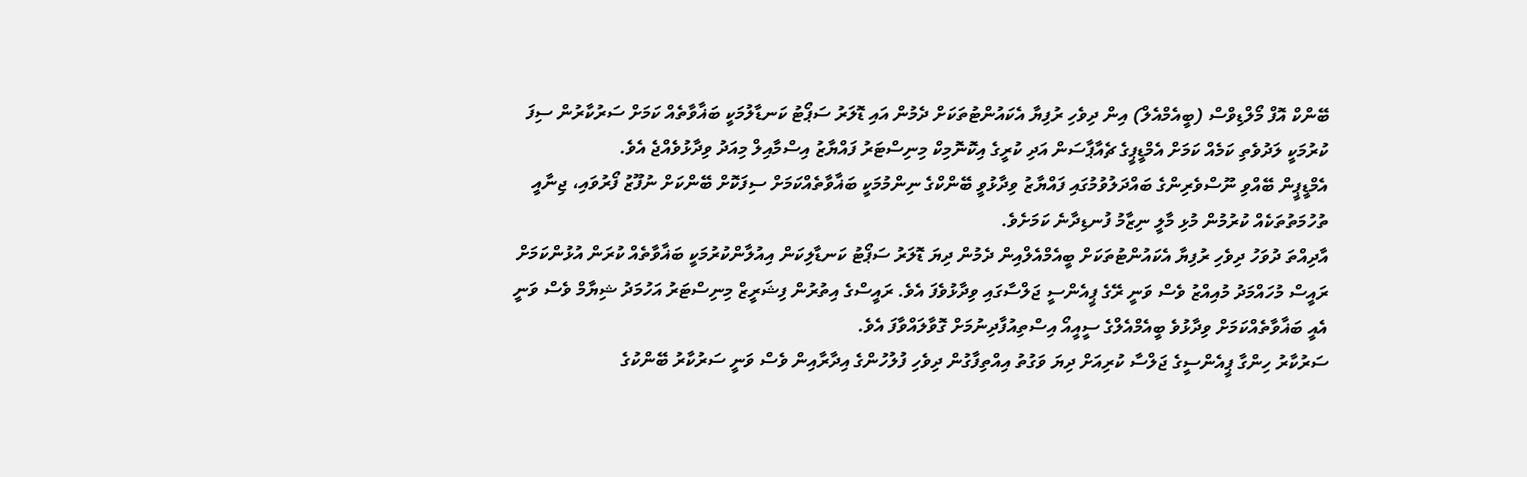ބޭންކް އޮފް މޯލްޑިވްސް (ބީއެމްއެލް) އިން ދިވެހި ރުފިޔާ އެކައުންޓުތަކަށް ދެމުން އައި ޑޮލަރު ސަޕޯޓު ކަނޑާލުމަކީ ބަޣާވާތެއް ކަމަށް ސަރުކާރުން ސިފަ ކުރުމަކީ ލަދުވެތި ކަމެއް ކަމަށް އެމްޑީޕީގެ ޗެއާޕާސަން އަދި ކުރީގެ އިކޮނޮމިކް މިނިސްޓަރު ފައްޔާޒު އިސްމާއިލް މިއަދު ވިދާޅުވެއްޖެ އެވެ.
އެމްޑީޕީން ބޭއްވި ނޫސްވެރިންގެ ބައްދަލުވުމުގައި ފައްޔާޒު ވިދާޅުވީ ބޭންކްގެ ނިންމުމަކީ ބަޣާވާތެއްކަމަށް ސިފަކޮށް ބޭންކަށް ނުފޫޒު ފޯރުވައި، ޖިނާއީ ތުހުމަތުތަކެއް ކުރުމުން މުޅި މާލީ ނިޒާމު ފުނޑިދާނެ ކަމަށެވެ.
އާދިއްތަ ދުވަހު ދިވެހި ރުފިޔާ އެކައުންޓުތަކަށް ބީއެމްއެލްއިން ދެމުން ދިޔަ ޑޮލަރު ސަޕޯޓު ކަނޑާލިކަން އިއުލާންކުރުމަކީ ބަޣާވާތެއް ކުރަން އުޅުންކަމަށް ރައީސް މުހައްމަދު މުއިއްޒު ވެސް ވަނީ ރޭގެ ޕީއެންސީ ޖަލްސާގައި ވިދާޅުވެފަ އެވެ. ރައީސްގެ އިތުރުން ފިޝަރީޒް މިނިސްޓަރު އަހުމަދު ޝިޔާމް ވެސް ވަނީ އެއީ ބަޣާވާތެއްކަމަށް ވިދާޅުވެ ބީއެމްއެލްގެ ސީއީއޯ އިސްތިއުފާދިނުމަށް ގޮވާލައްވާފަ އެވެ.
ސަރުކާރު ހިންގާ ޕީއެންސީގެ ޖަލްސާ ކުރިއަށް ދިޔަ ވަގުތު އިއްތިފާގުން ދިވެހި ފުލުހުންގެ އިދާރާއިން ވެސް ވަނީ ސަރުކާރު ބޭންކުގެ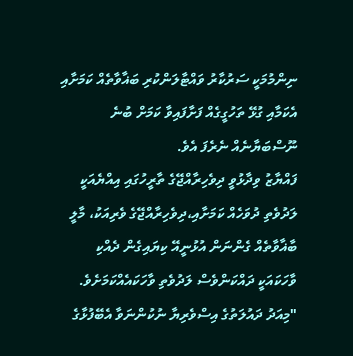ނިންމުމަކީ ސަރުކާރު ވައްޓާލަންކުރި ބަޣާވާތެއް ކަމަށާއި އެކަމާއި ގުޅޭ ތަހުގީގެއް ފަށާފައިވާ ކަމަށް ބުނެ ނޫސްބަޔާނެއް ނެރެފަ އެވެ.
ފައްޔާޒު ވިދާޅުވީ ދިވެހިރާއްޖޭގެ ތާރީހުގައި އިއްޔެއަކީ ލަދުވެތި ދުވަހެއް ކަމަށާއި،ދިވެހިރާއްޖޭގެ ވެރިއަކު، މާލީ ބާޣާވާތެއް ގެންނަން އުޅުނީއޭ ކިޔައިގެން ދެއްކި ވާހަކައަކީ ދައްކަންވެސް ލަދުވެތި ވާހަކައެއްކަމަށެވެ.
"މިއަދު ދައުލަތުގެ އިސްވެރިޔާ ނުކުންނަވާ އެބޭފުޅާގެ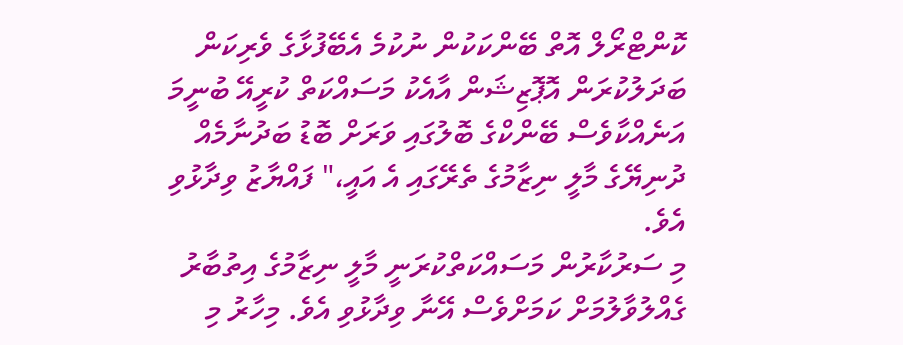ކޮންޓްރޯލް އޮތް ބޭންކަކުން ނުކުމެ އެބޭފުޅާގެ ވެރިކަން ބަދަލުކުރަން އޮޕޮޒިޝަން އާއެކު މަސައްކަތް ކުރީއޭ ބުނީމަ އަނެއްކާވެސް ބޭންކްގެ ބޮލުގައި ވަރަށް ބޮޑު ބަދުނާމެއް ދުނިޔޭގެ މާލީ ނިޒާމުގެ ތެރޭގައި އެ އައީ،" ފައްޔާޒު ވިދާޅުވި އެވެ.
މި ސަރުކާރުން މަސައްކަތްކުރަނީ މާލީ ނިޒާމުގެ އިތުބާރު ގެއްލުވާލުމަށް ކަމަށްވެސް އޭނާ ވިދާޅުވި އެވެ. މިހާރު މި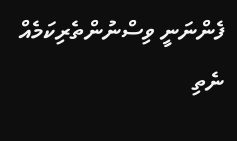ފެންނަނީ ވިސްނުންތެރިކަމެއް ނެތި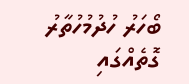ބޯހަރު ހުދުމުހުތާރު ގޮތެއްގައި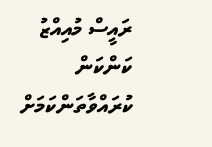ރައީސް މުއިއްޒު ކަންކަން ކުރައްވާތަންކަމަށް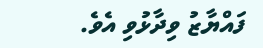ފައްޔާޒު ވިދާޅުވި އެވެ.